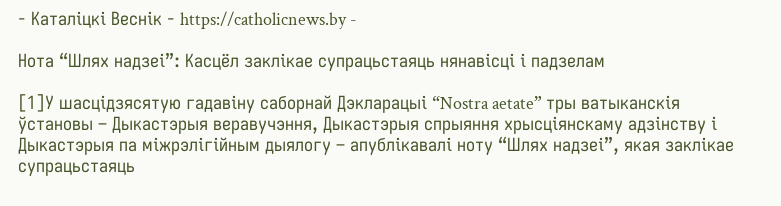- Каталіцкі Веснік - https://catholicnews.by -

Нота “Шлях надзеі”: Касцёл заклікае супрацьстаяць нянавісці і падзелам

[1]У шасцідзясятую гадавіну саборнай Дэкларацыі “Nostra aetate” тры ватыканскія ўстановы – Дыкастэрыя веравучэння, Дыкастэрыя спрыяння хрысціянскаму адзінству і Дыкастэрыя па міжрэлігійным дыялогу – апублікавалі ноту “Шлях надзеі”, якая заклікае супрацьстаяць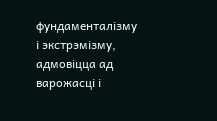фундаменталізму і экстрэмізму, адмовіцца ад варожасці і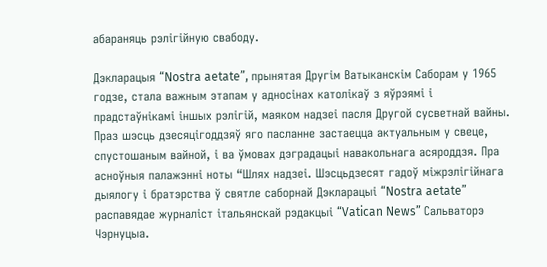абараняць рэлігійную свабоду.

Дэкларацыя “Nostra aetate”, прынятая Другім Ватыканскім Саборам у 1965 годзе, стала важным этапам у адносінах католікаў з яўрэямі і прадстаўнікамі іншых рэлігій, маяком надзеі пасля Другой сусветнай вайны. Праз шэсць дзесяцігоддзяў яго пасланне застаецца актуальным у свеце, спустошаным вайной, і ва ўмовах дэградацыі навакольнага асяроддзя. Пра асноўныя палажэнні ноты “Шлях надзеі. Шэсцьдзесят гадоў міжрэлігійнага дыялогу і братэрства ў святле саборнай Дэкларацыі “Nostra aetate” распавядае журналіст італьянскай рэдакцыі “Vatican News” Сальваторэ Чэрнуцыа.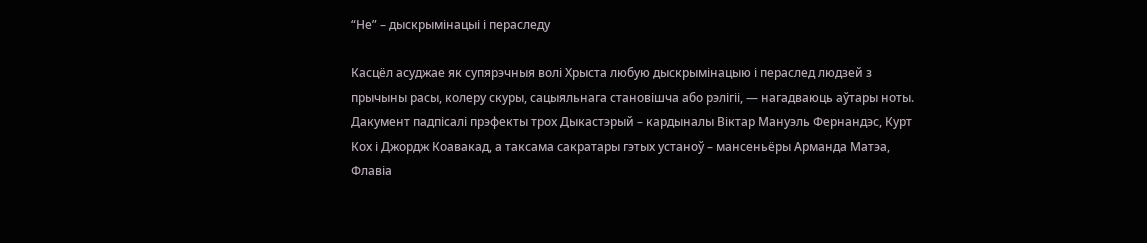“Не” – дыскрымінацыі і пераследу

Касцёл асуджае як супярэчныя волі Хрыста любую дыскрымінацыю і пераслед людзей з прычыны расы, колеру скуры, сацыяльнага становішча або рэлігіі, — нагадваюць аўтары ноты. Дакумент падпісалі прэфекты трох Дыкастэрый – кардыналы Віктар Мануэль Фернандэс, Курт Кох і Джордж Коавакад, а таксама сакратары гэтых устаноў – мансеньёры Арманда Матэа, Флавіа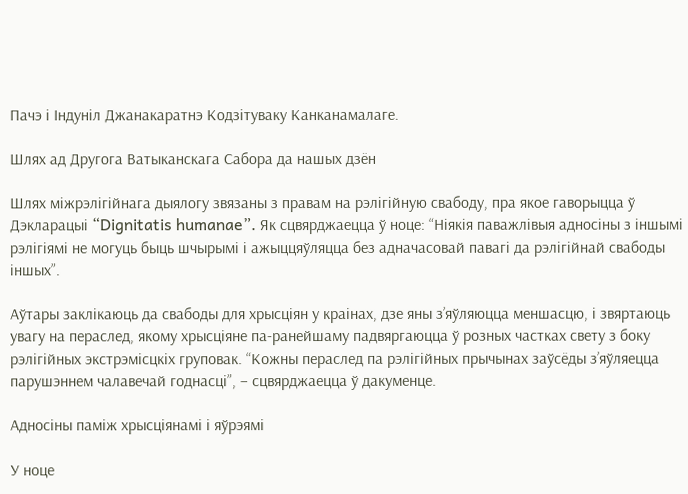Пачэ і Індуніл Джанакаратнэ Кодзітуваку Канканамалаге.

Шлях ад Другога Ватыканскага Сабора да нашых дзён

Шлях міжрэлігійнага дыялогу звязаны з правам на рэлігійную свабоду, пра якое гаворыцца ў Дэкларацыі “Dignitatis humanae”. Як сцвярджаецца ў ноце: “Ніякія паважлівыя адносіны з іншымі рэлігіямі не могуць быць шчырымі і ажыццяўляцца без адначасовай павагі да рэлігійнай свабоды іншых”.

Аўтары заклікаюць да свабоды для хрысціян у краінах, дзе яны з’яўляюцца меншасцю, і звяртаюць увагу на пераслед, якому хрысціяне па-ранейшаму падвяргаюцца ў розных частках свету з боку рэлігійных экстрэмісцкіх груповак. “Кожны пераслед па рэлігійных прычынах заўсёды з’яўляецца парушэннем чалавечай годнасці”, – сцвярджаецца ў дакуменце.

Адносіны паміж хрысціянамі і яўрэямі

У ноце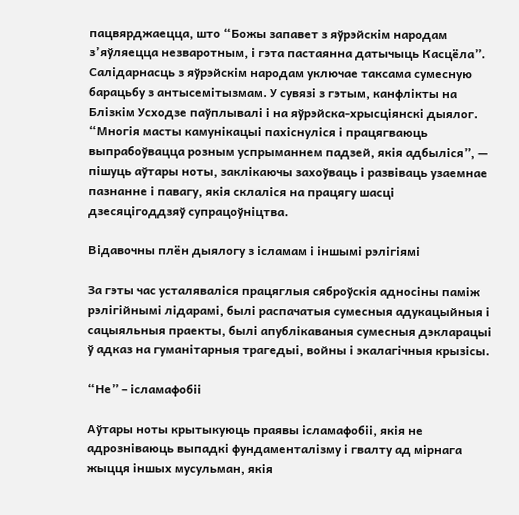пацвярджаецца, што “Божы запавет з яўрэйскім народам з’яўляецца незваротным, і гэта пастаянна датычыць Касцёла”. Салідарнасць з яўрэйскім народам уключае таксама сумесную барацьбу з антысемітызмам. У сувязі з гэтым, канфлікты на Блізкім Усходзе паўплывалі і на яўрэйска-хрысціянскі дыялог. “Многія масты камунікацыі пахіснуліся і працягваюць выпрабоўвацца розным успрыманнем падзей, якія адбыліся”, — пішуць аўтары ноты, заклікаючы захоўваць і развіваць узаемнае пазнанне і павагу, якія склаліся на працягу шасці дзесяцігоддзяў супрацоўніцтва.

Відавочны плён дыялогу з ісламам і іншымі рэлігіямі

За гэты час усталяваліся працяглыя сяброўскія адносіны паміж рэлігійнымі лідарамі, былі распачатыя сумесныя адукацыйныя і сацыяльныя праекты, былі апублікаваныя сумесныя дэкларацыі ў адказ на гуманітарныя трагедыі, войны і экалагічныя крызісы.

“Не” – ісламафобіі

Аўтары ноты крытыкуюць праявы ісламафобіі, якія не адрозніваюць выпадкі фундаменталізму і гвалту ад мірнага жыцця іншых мусульман, якія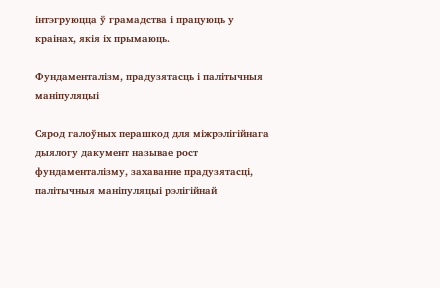інтэгруюцца ў грамадства і працуюць у краінах, якія іх прымаюць.

Фундаменталізм, прадузятасць і палітычныя маніпуляцыі

Сярод галоўных перашкод для міжрэлігійнага дыялогу дакумент называе рост фундаменталізму, захаванне прадузятасці, палітычныя маніпуляцыі рэлігійнай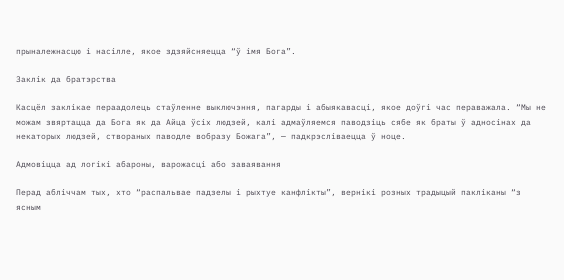прыналежнасцю і насілле, якое здзяйсняецца “ў імя Бога”.

Заклік да братэрства

Касцёл заклікае пераадолець стаўленне выключэння, пагарды і абыякавасці, якое доўгі час пераважала. “Мы не можам звяртацца да Бога як да Айца ўсіх людзей, калі адмаўляемся паводзіць сябе як браты ў адносінах да некаторых людзей, створаных паводле вобразу Божага”, — падкрэсліваецца ў ноце.

Адмовіцца ад логікі абароны, варожасці або заваявання

Перад абліччам тых, хто “распальвае падзелы і рыхтуе канфлікты”, вернікі розных традыцый пакліканы “з ясным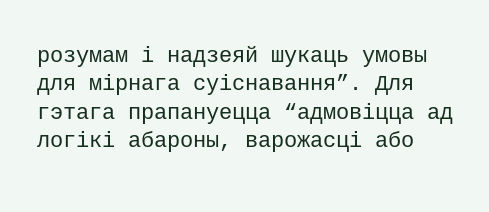розумам і надзеяй шукаць умовы для мірнага суіснавання”. Для гэтага прапануецца “адмовіцца ад логікі абароны, варожасці або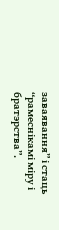заваявання” і стаць “рамеснікамі міру і братэрства”.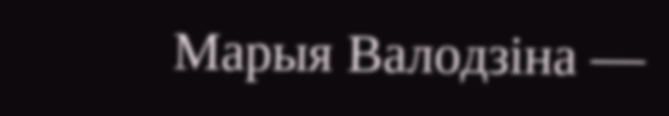Марыя Валодзіна —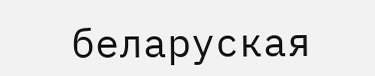беларуская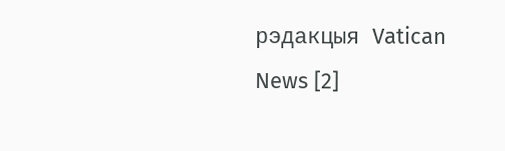рэдакцыя Vatican News [2]